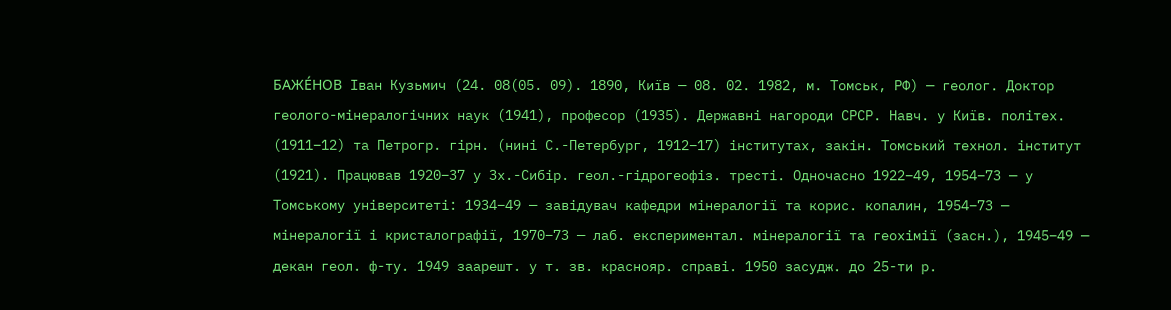БАЖЕ́НОВ Іван Кузьмич (24. 08(05. 09). 1890, Київ — 08. 02. 1982, м. Томськ, РФ) — геолог. Доктор геолого-мінералогічних наук (1941), професор (1935). Державні нагороди СРСР. Навч. у Київ. політех. (1911–12) та Петрогр. гірн. (нині С.-Петербург, 1912–17) інститутах, закін. Томський технол. інститут (1921). Працював 1920–37 у Зх.-Сибір. геол.-гідрогеофіз. тресті. Одночасно 1922–49, 1954–73 — у Томському університеті: 1934–49 — завідувач кафедри мінералогії та корис. копалин, 1954–73 — мінералогії і кристалографії, 1970–73 — лаб. експериментал. мінералогії та геохімії (засн.), 1945–49 — декан геол. ф-ту. 1949 заарешт. у т. зв. краснояр. справі. 1950 засудж. до 25-ти р.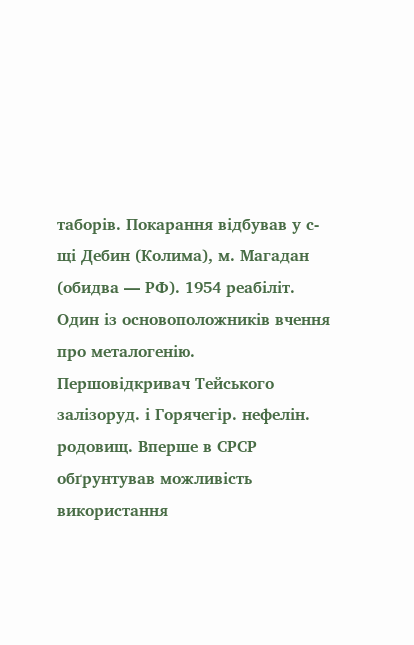таборів. Покарання відбував у с-щі Дебин (Колима), м. Магадан (обидва — РФ). 1954 реабіліт. Один із основоположників вчення про металогенію. Першовідкривач Тейського залізоруд. і Горячегір. нефелін. родовищ. Вперше в СРСР обґрунтував можливість використання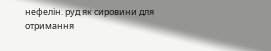нефелін. руд як сировини для отримання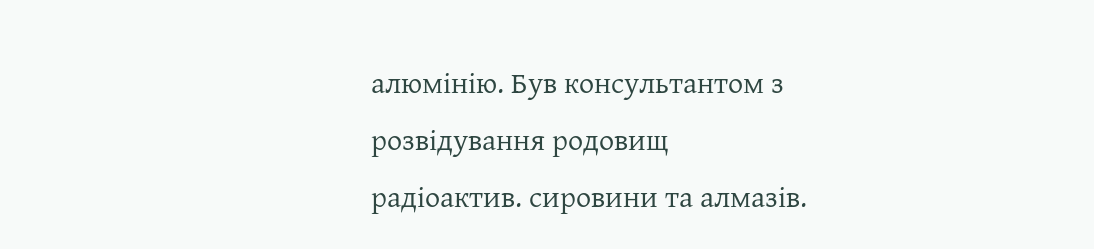алюмінію. Був консультантом з розвідування родовищ радіоактив. сировини та алмазів.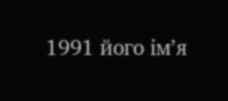1991 його імʼя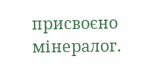присвоєно мінералог.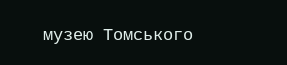музею Томського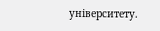університету.